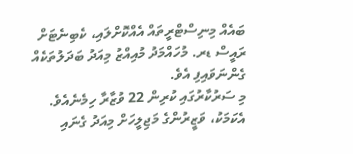ބައެއް މިނިސްޓްރީތައް އެއްކޮށްލައި، ކެބިނެޓަށް ރައީސް ޑރ. މުހައްމަދު މުއިއްޒު މިއަދު ބަދަލުތަކެއް ގެންނަވައިފި އެވެ.
މި ސަރުކާރުގައި ކުރިން 22 ވުޒާރާ ހިމެނެއެވެ. އެކަމަކު، ވަޒީރުންގެ މަޖިލީހަށް މިއަދު ގެނައި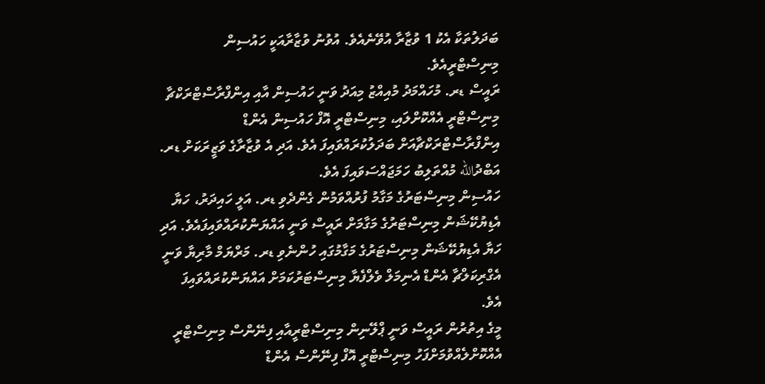ބަދަލުތަކާ އެކު 1 ވުޒާރާ އުވޭނެއެވެ. އުވުނު ވުޒާރާއަކީ ހައުސިން މިނިސްޓްރީއެވެ.
ރައީސް ޑރ. މުހައްމަދު މުއިއްޒު މިއަދު ވަނީ ހައުސިން އާއި އިންފްރާސްޓްރަކްޗާ މިނިސްޓްރީ އެއްކޮށްލައި، މިނިސްޓްރީ އޮފް ހައުސިން އެންޑް އިންފްރާސްޓްރަކްޗާއަށް ބަދަލުކުރައްވައިފަ އެވެ. އަދި އެ ވުޒާރާގެ ވަޒީރަކަށް ޑރ. އަބްދުالله މުއްތަލިބު ހަމަޖައްސަވައިފަ އެވެ.
ހައުސިން މިނިސްޓަރުގެ މަގާމު ފުރުއްވަމުން ގެންދެވި ޑރ. އަލީ ހައިދަރު، ހަޔާ އެޑިޔުކޭޝަން މިނިސްޓަރުގެ މަގާމަށް ރައީސް ވަނީ އައްޔަންކުރައްވައިފައެވެ. އަދި ހަޔާ އެޑިޔުކޭޝަން މިނިސްޓަރުގެ މަގާމުގައި ހުންނެވި ޑރ. މަރްޔަމް މާރިޔާ ވަނީ އެގްރިކަލްޗާ އެންޑް އެނިމަލް ވެލްފެޔާ މިނިސްޓަރުކަމަށް އައްޔަންކުރައްވައިފަ އެވެ.
މީގެ އިތުރުން ރައީސް ވަނީ ޕްލޭނިން މިނިސްޓްރީއާއި ފިނޭންސް މިނިސްޓްރީ އެއްކޮށްލެއްވުމަށްފަހު މިނިސްޓްރީ އޮފް ފިނޭންސް އެންޑް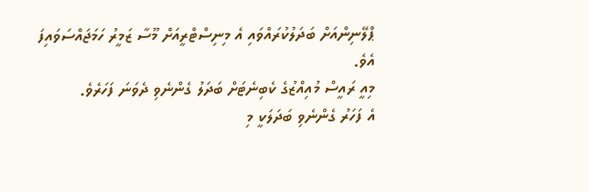ޕްލޭނިންއަށް ބަދަލުކުރައްވައި އެ މިނިސްޓްރީއަށް މޫސާ ޒަމީރު ހަމަޖައްސަވައިފަ އެވެ.
މިއީ ރައީސް މުއިއްޒުގެ ކެބިނެޓަށް ބަދަލު ގެންނެވި ދެވަނަ ފަހަރެވެ.
އެ ފަހަރު ގެންނެވި ބަދަލަކީ މި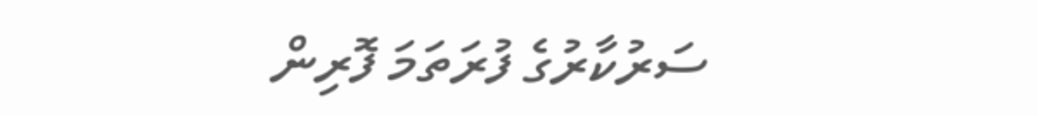ސަރުކާރުގެ ފުރަތަމަ ފޮރިން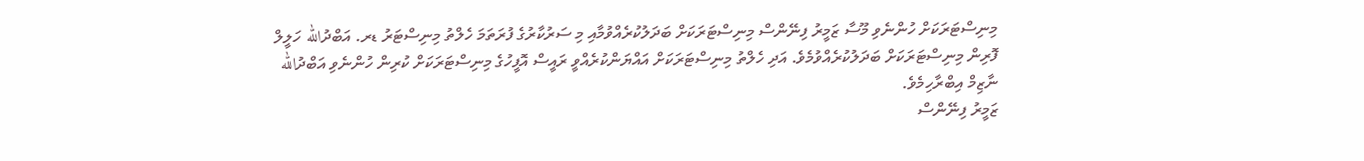މިނިސްޓަރަކަށް ހުންނެވި މޫސާ ޒަމީރު ފިނޭންސް މިނިސްޓަރަކަށް ބަދަލުކުރެއްވުމާއި މި ސަރުކާރުގެ ފުރަތަމަ ހެލްތު މިނިސްޓަރު ޑރ. އަބްދުالله ހަލީލް ފޮރިން މިނިސްޓަރަކަށް ބަދަލުކުރެއްވުމެވެ. އަދި ހެލްތު މިނިސްޓަރަކަށް އައްޔަންކުރެއްވީ ރައީސް އޮފީހުގެ މިނިސްޓަރަކަށް ކުރިން ހުންނެވި އަބްދުالله ނާޒިމް އިބްރާހިމެވެ.
ޒަމީރު ފިނޭންސް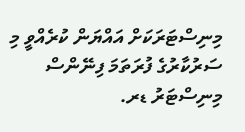މިނިސްޓަރަކަށް އައްޔަން ކުރެއްވީ މި ސަރުކާރުގެ ފުރަތަމަ ފިނޭންސް މިނިސްޓަރު ޑރ.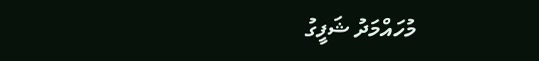މުހައްމަދު ޝަފީގު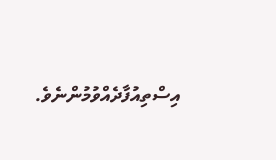އިސްތިއުފާދެއްވުމުންނެވެ.